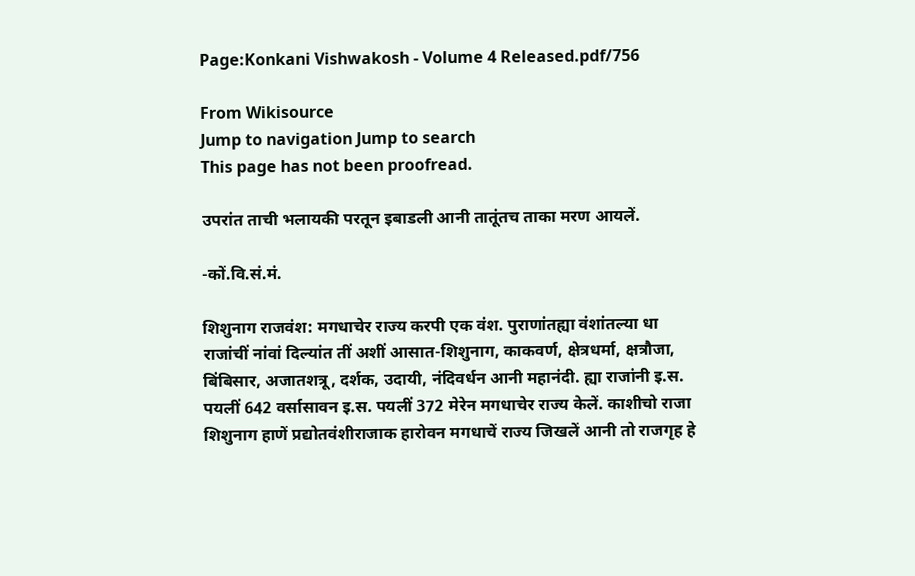Page:Konkani Vishwakosh - Volume 4 Released.pdf/756

From Wikisource
Jump to navigation Jump to search
This page has not been proofread.

उपरांत ताची भलायकी परतून इबाडली आनी तातूंतच ताका मरण आयलें.

-कों.वि.सं.मं.

शिशुनाग राजवंश: मगधाचेर राज्य करपी एक वंश. पुराणांतह्या वंशांतल्या धा राजांचीं नांवां दिल्यांत तीं अशीं आसात-शिशुनाग, काकवर्ण, क्षेत्रधर्मा, क्षत्रौजा, बिंबिसार, अजातशत्रू, दर्शक, उदायी, नंदिवर्धन आनी महानंदी. ह्या राजांनी इ.स. पयलीं 642 वर्सासावन इ.स. पयलीं 372 मेरेन मगधाचेर राज्य केलें. काशीचो राजा शिशुनाग हाणें प्रद्योतवंशीराजाक हारोवन मगधाचें राज्य जिखलें आनी तो राजगृह हे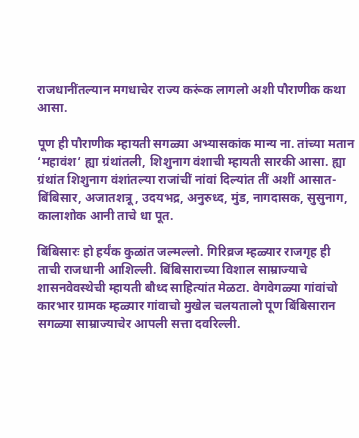राजधानींतल्यान मगधाचेर राज्य करूंक लागलो अशी पौराणीक कथा आसा.

पूण ही पौराणीक म्हायती सगळ्या अभ्यासकांक मान्य ना. तांच्या मतान ‘महावंश‘ ह्या ग्रंथांतली, शिशुनाग वंशाची म्हायती सारकी आसा. ह्या ग्रंथांत शिशुनाग वंशांतल्या राजांचीं नांवां दिल्यांत तीं अशीं आसात-बिंबिसार, अजातशत्रू, उदयभद्र, अनुरुध्द, मुंड, नागदासक, सुसुनाग, कालाशोक आनी ताचे धा पूत.

बिंबिसारः हो हर्यंक कुळांत जल्मल्लो. गिरिव्रज म्हळ्यार राजगृह ही ताची राजधानी आशिल्ली. बिंबिसाराच्या विशाल साम्राज्याचे शासनवेवस्थेची म्हायती बौध्द साहित्यांत मेळटा. वेगवेगळ्या गांवांचो कारभार ग्रामक म्हळ्यार गांवाचो मुखेल चलयतालो पूण बिंबिसारान सगळ्या साम्राज्याचेर आपली सत्ता दवरिल्ली.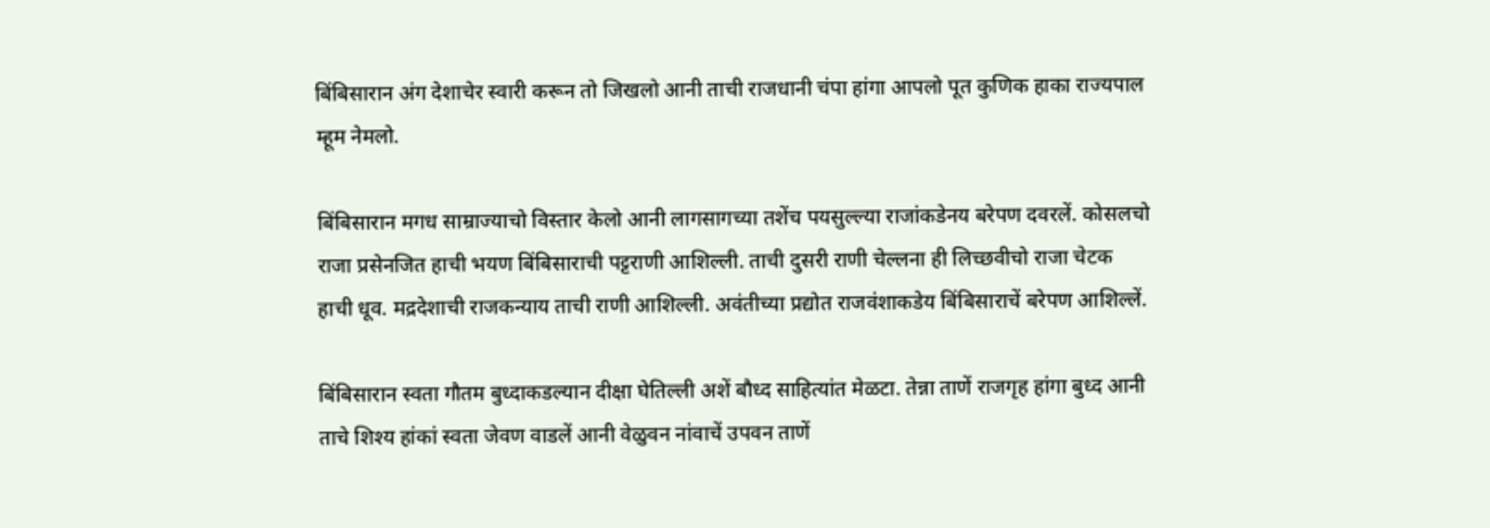बिंबिसारान अंग देशाचेर स्वारी करून तो जिखलो आनी ताची राजधानी चंपा हांगा आपलो पूत कुणिक हाका राज्यपाल म्हूम नेमलो.

बिंबिसारान मगध साम्राज्याचो विस्तार केलो आनी लागसागच्या तशेंच पयसुल्ल्या राजांकडेनय बरेपण दवरलें. कोसलचो राजा प्रसेनजित हाची भयण बिंबिसाराची पट्टराणी आशिल्ली. ताची दुसरी राणी चेल्लना ही लिच्छवीचो राजा चेटक हाची धूव. मद्रदेशाची राजकन्याय ताची राणी आशिल्ली. अवंतीच्या प्रद्योत राजवंशाकडेय बिंबिसाराचें बरेपण आशिल्लें.

बिंबिसारान स्वता गौतम बुध्दाकडल्यान दीक्षा घेतिल्ली अशें बौध्द साहित्यांत मेळटा. तेन्ना ताणें राजगृह हांगा बुध्द आनी ताचे शिश्य हांकां स्वता जेवण वाडलें आनी वेळुवन नांवाचें उपवन ताणें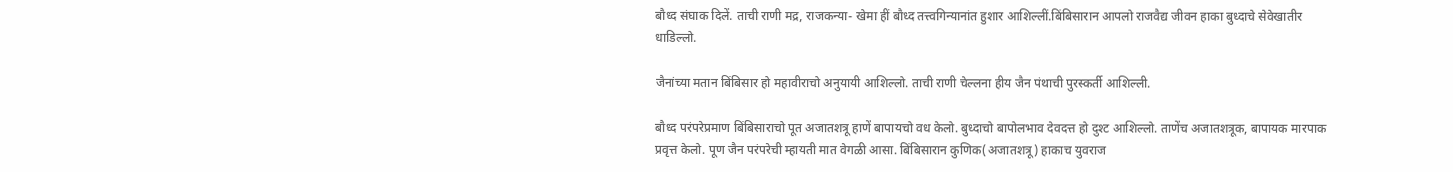बौध्द संघाक दिलें. ताची राणी मद्र, राजकन्या- खेमा हीं बौध्द तत्त्वगिन्यानांत हुशार आशिल्लीं.बिंबिसारान आपलो राजवैद्य जीवन हाका बुध्दाचे सेवेखातीर धाडिल्लो.

जैनांच्या मतान बिंबिसार हो महावीराचो अनुयायी आशिल्लो. ताची राणी चेल्लना हीय जैन पंथाची पुरस्कर्ती आशिल्ली.

बौध्द परंपरेप्रमाण बिंबिसाराचो पूत अजातशत्रू हाणें बापायचो वध केलो. बुध्दाचो बापोलभाव देवदत्त हो दुश्ट आशिल्लो. ताणेंच अजातशत्रूक, बापायक मारपाक प्रवृत्त केलो. पूण जैन परंपरेची म्हायती मात वेगळी आसा. बिंबिसारान कुणिक(अजातशत्रू) हाकाच युवराज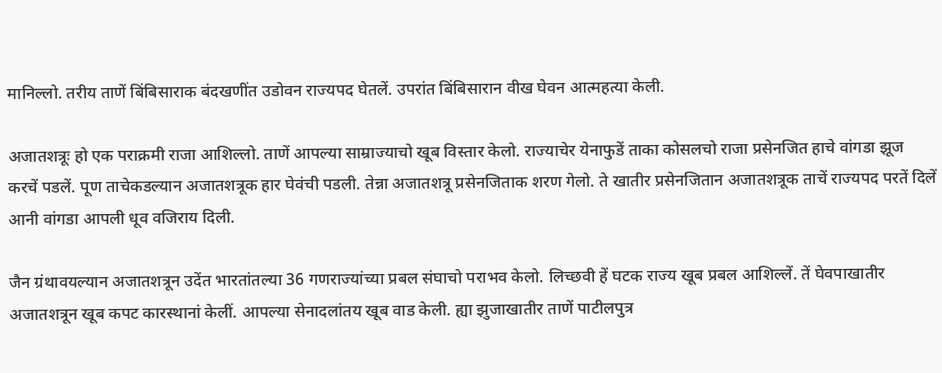मानिल्लो. तरीय ताणें बिंबिसाराक बंदखणींत उडोवन राज्यपद घेतलें. उपरांत बिंबिसारान वीख घेवन आत्महत्या केली.

अजातशत्रूः हो एक पराक्रमी राजा आशिल्लो. ताणें आपल्या साम्राज्याचो खूब विस्तार केलो. राज्याचेर येनाफुडें ताका कोसलचो राजा प्रसेनजित हाचे वांगडा झूज करचें पडलें. पूण ताचेकडल्यान अजातशत्रूक हार घेवंची पडली. तेन्ना अजातशत्रू प्रसेनजिताक शरण गेलो. ते खातीर प्रसेनजितान अजातशत्रूक ताचें राज्यपद परतें दिलें आनी वांगडा आपली धूव वजिराय दिली.

जैन ग्रंथावयल्यान अजातशत्रून उदेंत भारतांतल्या 36 गणराज्यांच्या प्रबल संघाचो पराभव केलो. लिच्छवी हें घटक राज्य खूब प्रबल आशिल्लें. तें घेवपाखातीर अजातशत्रून खूब कपट कारस्थानां केलीं. आपल्या सेनादलांतय खूब वाड केली. ह्या झुजाखातीर ताणें पाटीलपुत्र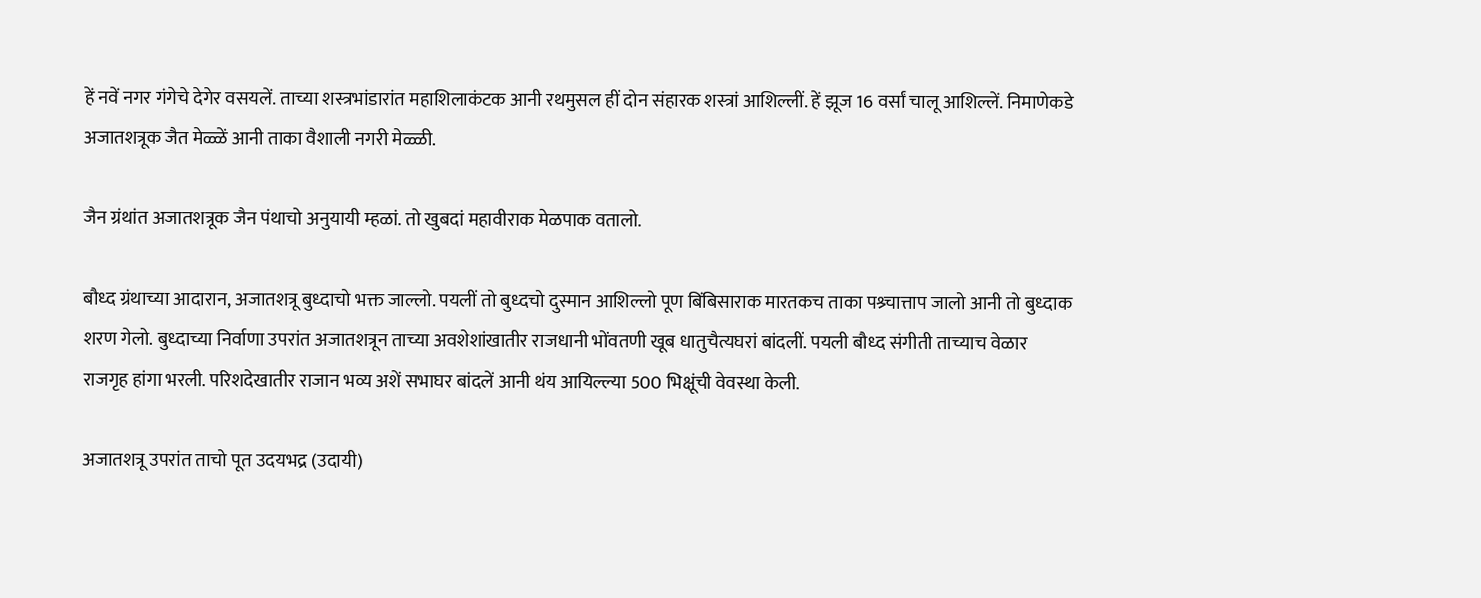हें नवें नगर गंगेचे देगेर वसयलें. ताच्या शस्त्रभांडारांत महाशिलाकंटक आनी रथमुसल हीं दोन संहारक शस्त्रां आशिल्लीं. हें झूज 16 वर्सां चालू आशिल्लें. निमाणेकडे अजातशत्रूक जैत मेळ्ळें आनी ताका वैशाली नगरी मेळ्ळी.

जैन ग्रंथांत अजातशत्रूक जैन पंथाचो अनुयायी म्हळां. तो खुबदां महावीराक मेळपाक वतालो.

बौध्द ग्रंथाच्या आदारान, अजातशत्रू बुध्दाचो भक्त जाल्लो. पयलीं तो बुध्दचो दुस्मान आशिल्लो पूण बिंबिसाराक मारतकच ताका पश्र्चात्ताप जालो आनी तो बुध्दाक शरण गेलो. बुध्दाच्या निर्वाणा उपरांत अजातशत्रून ताच्या अवशेशांखातीर राजधानी भोंवतणी खूब धातुचैत्यघरां बांदलीं. पयली बौध्द संगीती ताच्याच वेळार राजगृह हांगा भरली. परिशदेखातीर राजान भव्य अशें सभाघर बांदलें आनी थंय आयिल्ल्या 500 भिक्षूंची वेवस्था केली.

अजातशत्रू उपरांत ताचो पूत उदयभद्र (उदायी)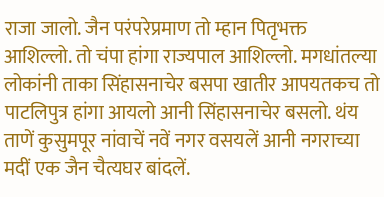राजा जालो. जैन परंपरेप्रमाण तो म्हान पितृभक्त आशिल्लो. तो चंपा हांगा राज्यपाल आशिल्लो. मगधांतल्या लोकांनी ताका सिंहासनाचेर बसपा खातीर आपयतकच तो पाटलिपुत्र हांगा आयलो आनी सिंहासनाचेर बसलो. थंय ताणें कुसुमपूर नांवाचें नवें नगर वसयलें आनी नगराच्या मदीं एक जैन चैत्यघर बांदलें.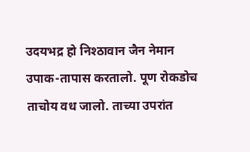उदयभद्र हो निश्ठावान जैन नेमान उपाक-तापास करतालो. पूण रोकडोच ताचोय वध जालो. ताच्या उपरांत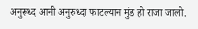अनुरूध्द आनी अनुरुध्दा फाटल्यान मुंड हो राजा जालो.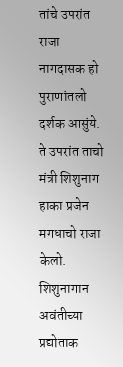तांचे उपरांत राजा नागदासक हो पुराणांतलो दर्शक आसुंये. ते उपरांत ताचो मंत्री शिशुनाग हाका प्रजेन मगधाचो राजा केलो. शिशुनागान अवंतीच्या प्रद्योताक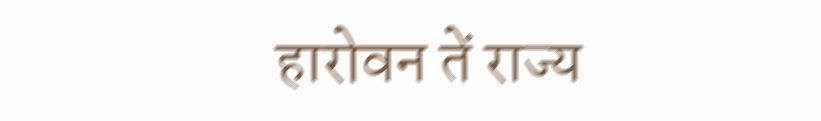हारोवन तें राज्य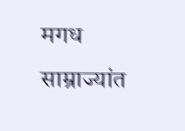मगध साम्राज्यांत